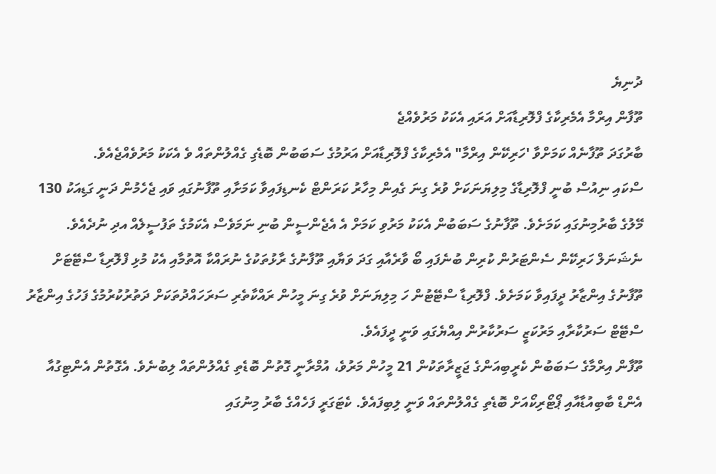ދުނިޔެ
ތޫފާން އިރްމާ އެމެރިކާގެ ފްލޮރިޑާއަށް އަރައި އެކަކު މަރުވެއްޖެ
ބާރުގަދަ ތޫފާނެއް ކަމަށްވާ 'ހަރިކޭން އިރްމާ" އެމެރިކާގެ ފްލޮރިޑާއަށް އަރުމުގެ ސަބަބުން ބޮޑެގި ގެއްލުންތައް ވެ އެކަކު މަރުވެއްޖެއެވެ.
ސްކައި ނިއުސް ބުނީ ފްލޮރިޑާގެ މިލިޔަނަކަށް ވުރެ ގިނަ ގެއިން މިހާރު ކަރަންޓް ކެނޑިފައިވާ ކަމަށާއި ތޫފާނުގައި ވައި ޖެހެމުން ދަނީ ގަޑިއަކު 130 މޭލުގެ ބާރުމިނުގައި ކަމަށެވެ. ތޫފާނުގެ ސަބަބުން އެކަކު މަރުވި ކަމަށް އެ އެޖެންސީން ބުނި ނަމަވެސް އެކަމުގެ ތަފުސީލެއް އދި ނުދެއެވެ.
ނެޝަނަލް ހަރިކޭން ސެންޓަރުން ކުރިން ބުނެފައި ބޯ ވާރެއާއި ގަދަ ވަޔާއި ތޫފާނުގެ ރާޅުތަކުގެ ނުރައްކާ އޮތުމާއި އެކު މުޅި ފްލޮރިޑާ ސްޓޭޓަށް ތޫފާނުގެ އިންޒާރު ދީފައިވާ ކަމަށެވެ. ފްލޮރިޑާ ސްޓޭޓުން ހަ މިލިޔަނަށް ވުރެ ގިނަ މީހުން ރައްކާތެރި ސަރަހައްދުތަކަށް ދަތުރުކުރުމުގެ ފަހުގެ އިންޒާރު ސްޓޭޓް ސަރުކާރާއި މަރުކަޒީ ސަރުކާރުން އިއްޔެގައި ވަނީ ދީފައެވެ.
ތޫފާން އިރްމާގެ ސަބަބުން ކެރީބިއަންގެ ޖަޒީރާތަކުން 21 މީހުން މަރުވެ، އުމްރާނީ ގޮތުން ބޮޑެތި ގެއްލުންތައް ލިބުނެވެ. އެގޮތުން އެންޓިގުއާ އެންޑް ބާބިއުޑާއާއި ޕޯޓޯރިކޯއަށް ބޮޑެތި ގެއްލުންތައް ވަނީ ލިބިފައެވެ. ކެޓަގަރީ ފަހެއްގެ ބާރު މިނުގައި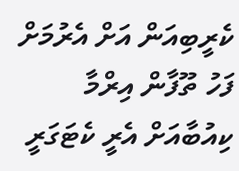ކެރީބިއަން އަށް އެރުމަށް ފަހު ތޫފާން އިރްމާ ކިއުބާއަށް އެރީ ކެޓަގަރީ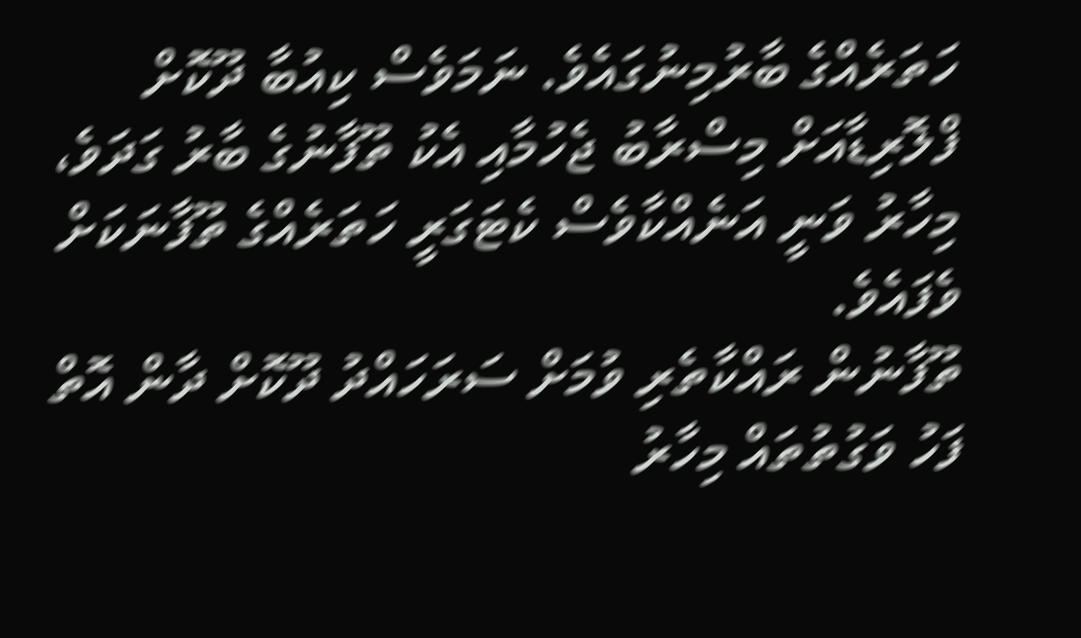ހަތަރެއްގެ ބާރުމިނުގައެވެ. ނަމަވެސް ކިއުބާ ދޫކޮށް ފްލޮރިޑާއަށް މިސްރާބު ޖެހުމާއި އެކު ތޫފާނުގެ ބާރު ގަދަވެ، މިހާރު ވަނީ އަނެއްކާވެސް ކެޓަގަރީ ހަތަރެއްގެ ތޫފާނަކަށް ވެފައެވެ.
ތޫފާނުން ރައްކާތެރި ވުމަށް ސަރަހައްދު ދޫކޮށް ދާން އޮތް ފަހު ވަގުތުތައް މިހާރު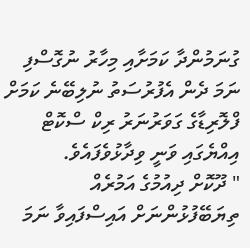ގުނަމުންދާ ކަމަށާއި މިހާރު ނުގޮސްފި ނަމަ ދެން އެފުރުސަތު ނުލިބޭނެ ކަމަށް ފްލޮރިޑާގެ ގަވަރުނަރު ރިކް ސްކޮޓް އިއްޔެގައި ވަނީ ވިދާޅުވެފައެވެ.
" ދޫކޮށް ދިއުމުގެ އަމުރެއް ތިޔަބޭފުޅުންނަށް އައިސްފައިވާ ނަމަ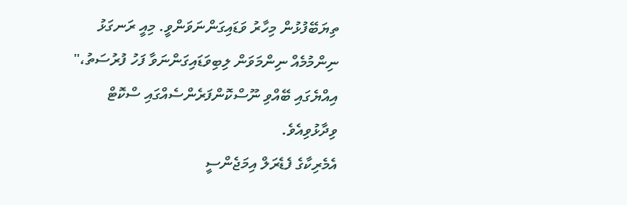ތިޔަބޭފުޅުން މިހާރު ވަޑައިގަންނަވަންވީ. މިއީ ރަނގަޅު ނިންމުމެއް ނިންމަވަން ލިބިވަޑައިގަންނަވާ ފަހު ފުރުސަތު،" އިއްޔެގައި ބޭއްވި ނޫސްކޮންފަރެންސެއްގައި ސްކޮޓް ވިދާޅުވިއެވެ.
އެމެރިކާގެ ފެޑެރަލް އިމަޖެންސީ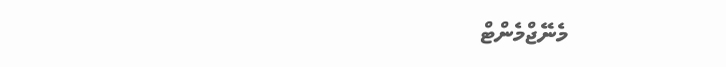މެނޭޖްމެންޓް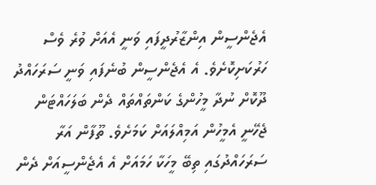އެޖެންސީން އިންޒާރުދީފައި ވަނީ އެއަށް ވުރެ ވެސް ހަރުކަށިކޮށެވެ. އެ އެޖެންސީން ބުނެފައި ވަނީ ސަރަހައްދު ދޫކޮށް ނުދާ މީހުންގެ ކަންތައްތައް ދެން ބަލަހައްޓަން ޖެހޭނީ އެމީހުން އަމިއްލައަށް ކަމަށެވެ. ތޫފާން އަރާ ސަރަހައްދުގައި ތިބޭ މީހަކާ ހަމައަށް އެ އެޖެންސީއަށް ދެން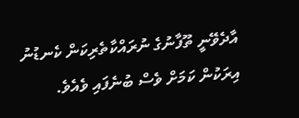އާދެވޭނީ ތޫފާނުގެ ނުރައްކާތެރިކަން ކެނޑުނު އިރަކުން ކަމަށް ވެސް ބުނެފައި ވެއެވެ.